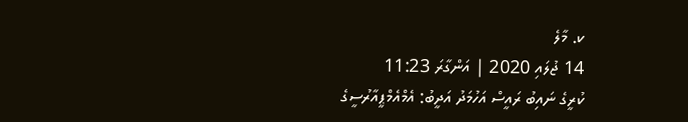ކ. މާލެ
14 ޖުލައި 2020 | އަންގާރަ 11:23
ކުރީގެ ނައިބު ރައީސް އަހުމަދު އަދީބު: އެމްއެމްޕީއާރުސީގެ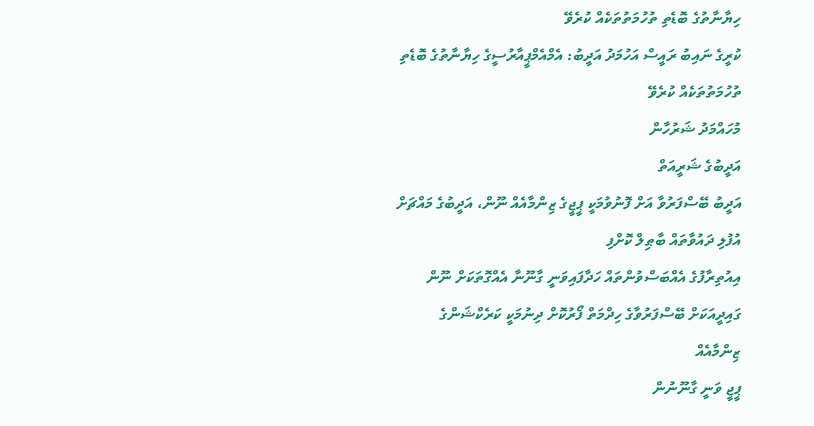ހިޔާނާތުގެ ބޮޑެތި ތުހުމަތުތަކެއް ކުރެވޭ
ކުރީގެ ނައިބު ރައީސް އަހުމަދު އަދީބު: އެމްއެމްޕީއާރުސީގެ ހިޔާނާތުގެ ބޮޑެތި ތުހުމަތުތަކެއް ކުރެވޭ
މުހައްމަދު ޝަރުހާން
އަދީބުގެ ޝަރީއަތް
އަދީބު ބޭސްފަރުވާ އަށް ފޮނުވުމަކީ ޕީޖީގެ ޒިންމާއެއް ނޫން، އަދީބުގެ މައްޗަށް އުފުލި ދައުވާތައް ބާޠިލް ކޮށްފި
އިއުތިރާފުގެ އެއްބަސްވުންތައް ހަދާފައިވަނީ ގާނޫނާ އެއްގޮތަކަށް ނޫން
ގައިދީއަކަށް ބޭސްފަރުވާގެ ހިދްމަތް ފޯރުކޮށް ދިނުމަކީ ކަރެކްޝަންގެ ޒިންމާއެއް
ޕީޖީ ވަނީ ގާނޫނުން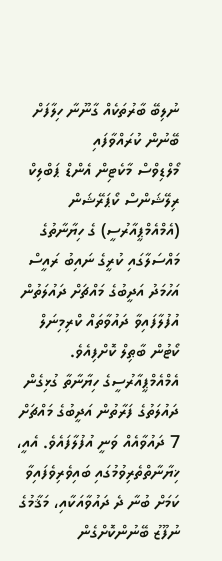ނުލިބޭ ބާރުތަކެއް ގާނޫނާ ހިލާފަށް ބޭނުން ކުރައްވާފައި
މޯލްޑިވްސް މާކެޓިން އެންޑް ޕަބްލިކް ރިލޭޝަންސް ކޯޕަރޭޝަން (އެމްއެމްޕީއާރުސީ) ގެ ހިޔާނާތުގެ މައްސަލާގައި ކުރީގެ ނައިބު ރައީސް އަހުމަދު އަދީބުގެ މައްޗަށް ދައުލަތުން އުފުލާފައިވާ ދައުވާތައް ކްރިމިނަލް ކޯޓުން ބާޠިލް ކޮށްފިއެވެ.
އެމްއެމްޕީއާރުސީގެ ހިޔާނާތާ ގުޅިގެން ދައުލަތުގެ ފަރާތުން އަދީބުގެ މައްޗަށް 7 ދައުވާއެއް ވަނީ އުފުލާފައެވެ. އެއީ، ޚިޔާނާތްތެރިވުމުގައި ބައިވެރިވެފައިވާ ކަމަށް ބުނާ ދެ ދައުވާއަކާއި، މަޤާމުގެ ނުފޫޒު ބޭނުންކޮށްގެން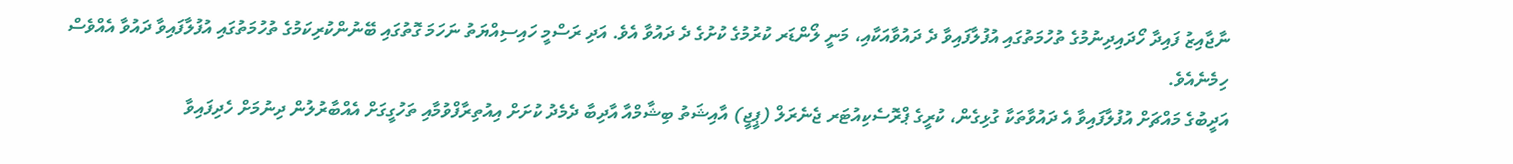ނާޖާއިޒު ފައިދާ ހޯދައިދިނުމުގެ ތުހުމަތުގައި އުފުލާފައިވާ ދެ ދައުވާއަކާއި، މަނީ ލޯންޑަރ ކުރުމުގެ ކުށުގެ ދެ ދައުވާ އެވެ. އަދި ރަސްމީ ހައިސިއްޔަތު ނަހަމަ ގޮތުގައި ބޭނުންކުރިކަމުގެ ތުހުމަތުގައި އުފުލާފައިވާ ދައުވާ އެއްވެސް ހިމެނެއެވެ.
އަދީބުގެ މައްޗަށް އުފުލާފައިވާ އެ ދައުވާތަކާ ގުޅިގެން، ކުރީގެ ޕްރޮސެކިއުޓަރ ޖެނެރަލް (ޕީޖީ) އާއިޝަތު ބިޝާމްއާ އާދިބާ ދެމެދު ކުށަށް އިއުތިރާފްވުމާއި ތަހުގީގަށް އެއްބާރުލުން ދިނުމަށް ހެދިފައިވާ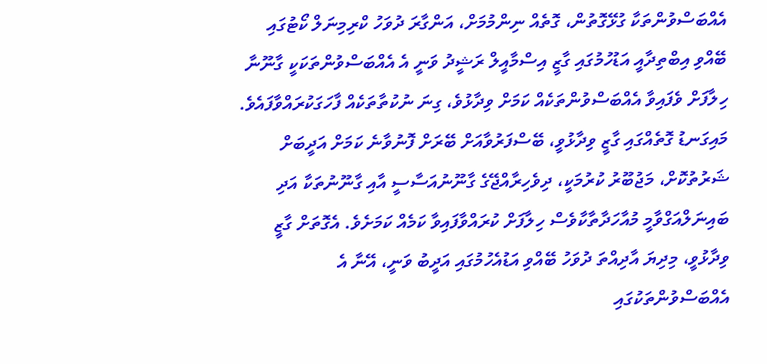އެއްބަސްވުންތަކާ ގުޅޭގޮތުން، ގޮތެއް ނިންމުމަށް، އަންގާރަ ދުވަހު ކްރިމިނަލް ކޯޓުގައި ބޭއްވި އިބްތިދާއީ އަޑުހުމުގައި ގާޒީ އިސްމާއީލް ރަޝީދު ވަނީ އެ އެއްބަސްވުންތަކަކީ ގާނޫނާ ހިލާފަށް ވެފައިވާ އެއްބަސްވުންތަކެއް ކަމަށް ވިދާޅުވެ، ގިނަ ނުކުތާތަކެއް ފާހަގަކުރައްވާފައެވެ.
މައިގަނޑު ގޮތެއްގައި ގާޒީ ވިދާޅުވީ، ބޭސްފަރުވާއަށް ބޭރަށް ފޮނުވާނެ ކަމަށް އަދީބަށް ޝަރުތުކޮށް، މަޖުބޫރު ކުރުމަކީ، ދިވެހިރާއްޖޭގެ ގާނޫނުއަސާސީ އާއި ގާނޫނުތަކާ އަދި ބައިނަލްއަގްވާމީ މުއާހަދާތާކާވެސް ހިލާފަށް ކުރައްވާފައިވާ ކަމެއް ކަމަށެވެ. އެގޮތަށް ގާޒީ ވިދާޅުވީ، މިދިޔަ އާދިއްތަ ދުވަހު ބޭއްވި އަޑުއެހުމުގައި އަދީބު ވަނީ، އޭނާ އެ އެއްބަސްވުންތަކުގައި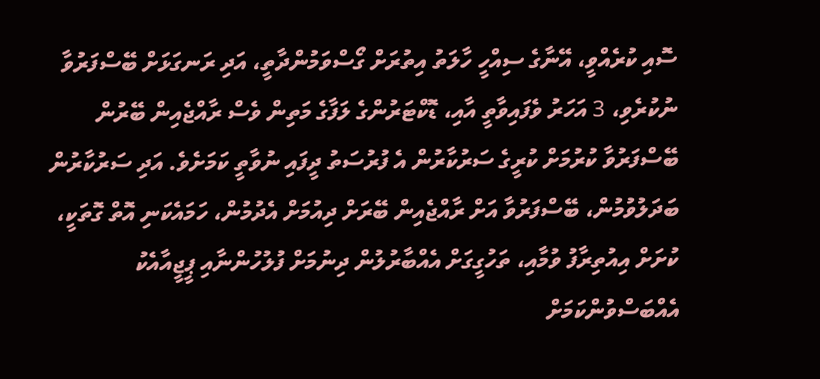ސޮއި ކުރެއްވީ، އޭނާގެ ސިއްހީ ހާލަތު އިތުރަށް ގޯސްވަމުންދާތީ، އަދި ރަނގަޅަށް ބޭސްފަރުވާ ނުކުރެވި، 3 އަހަރު ވެފައިވާތީ އާއި، ޑޮކްޓަރުންގެ ލަފާގެ މަތިން ވެސް ރާއްޖެއިން ބޭރުން ބޭސްފަރުވާ ކުރުމަށް ކުރީގެ ސަރުކާރުން އެ ފުރުސަތު ދީފައި ނުވާތީ ކަމަށެވެ. އަދި ސަރުކާރުން ބަދަލުވުމުން، ބޭސްފަރުވާ އަށް ރާއްޖެއިން ބޭރަށް ދިއުމަށް އެދުމުން، ހަމައެކަނި އޮތް ގޮތަކީ، ކުށަށް އިއުތިރާފު ވުމާއި، ތަހުގީގަށް އެއްބާރުލުން ދިނުމަށް ފުލުހުންނާއި ޕީޖީއާއެކު އެއްބަސްވުންކަމަށް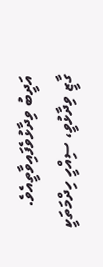އަދީބު ވިދާޅުވެފައިވާތީއެވެ.
ގާޒީ ވިދާޅުވީ، ސިއްހީ ހިދްމަތަކީ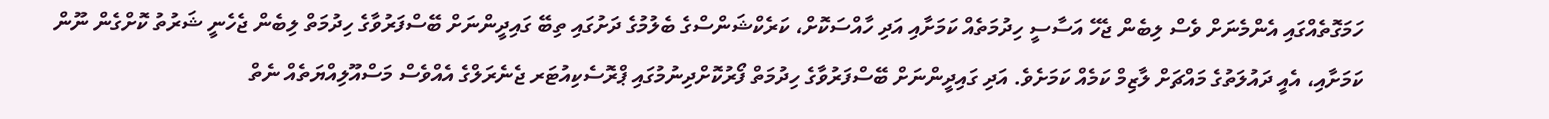ހަމަގޮތެއްގައި އެންމެނަށް ވެސް ލިބެން ޖެހޭ އަސާސީ ހިދުމަތެއް ކަމަށާއި އަދި ހާއްސަކޮށް، ކަރެކްޝަންސްގެ ބެލުމުގެ ދަށުގައި ތިބޭ ގައިދީންނަށް ބޭސްފަރުވާގެ ހިދުމަތް ލިބެން ޖެހެނީ ޝަރުތު ކޮށްގެން ނޫން ކަމަށާއި، އެއީ ދައުލަތުގެ މައްޗަށް ލާޒިމް ކަމެއް ކަމަށެވެ. އަދި ގައިދީންނަށް ބޭސްފަރުވާގެ ހިދުމަތް ފޯރުކޮށްދިނުމުގައި ޕްރޮސެކިއުޓަރ ޖެނެރަލްގެ އެއްވެސް މަސްއޫލިއްޔަތެއް ނެތް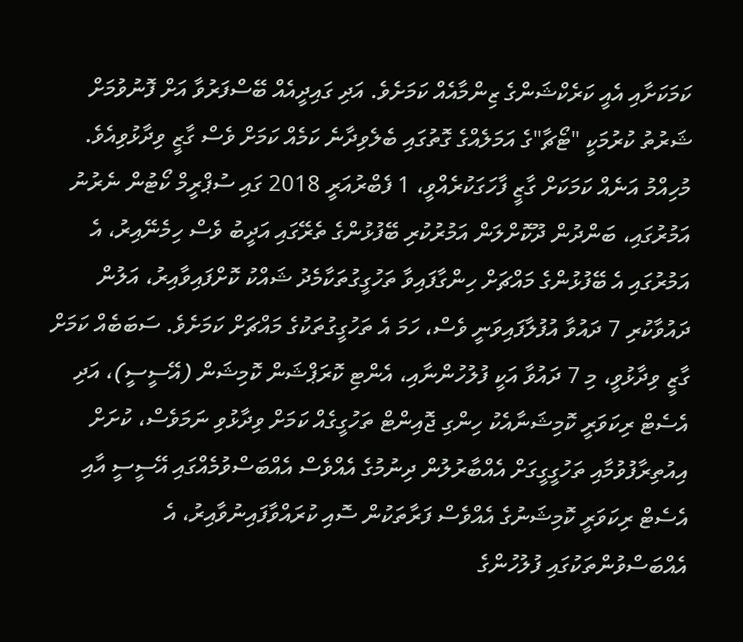ކަމަކަށާއި އެއީ ކަރެކްޝަންގެ ޒިންމާއެއް ކަމަށެވެ. އަދި ގައިދީއެއް ބޭސްފަރުވާ އަށް ފޮނުވުމަށް ޝަރުތު ކުރުމަކީ "ޓޯޗާ"ގެ އަމަލެއްގެ ގޮތުގައި ބެލެވިދާނެ ކަމެއް ކަމަށް ވެސް ގާޒީ ވިދާޅުވިއެވެ.
މުހިއްމު އަނެއް ކަމަކަށް ގާޒީ ފާހަގަކުރެއްވީ، 1 ފެބްރުއަރީ 2018 ގައި ސުޕްރީމް ކޯޓުން ނެރުނު އަމުރުގައި، ބަންދުން ދޫކޮށްލަން އަމުރުކުރި ބޭފުޅުންގެ ތެރޭގައި އަދީބު ވެސް ހިމެނޭއިރު، އެ އަމުރުގައި އެ ބޭފުޅުންގެ މައްޗަށް ހިންގާފައިވާ ތަހުގީގުތަކާމެދު ޝައްކު ކޮށްފައިވާއިރު، އަލުން ދައުވާކުރި 7 ދައުވާ އުފުލާފައިވަނީ ވެސް، ހަމަ އެ ތަހުގީގުތަކުގެ މައްޗަށް ކަމަށެވެ. ސަބަބެއް ކަމަށް ގާޒީ ވިދާޅުވީ، މި 7 ދައުވާ އަކީ ފުލުހުންނާއި، އެންޓި ކޮރަޕްޝަން ކޮމިޝަން (އޭސީސީ)، އަދި އެސެޓް ރިކަވަރީ ކޮމިޝަނާއެކު ހިންގި ޖޮއިންޓް ތަހުގީގެއް ކަމަށް ވިދާޅުވި ނަމަވެސް، ކުށަށް އިއުތިރާފުވުމާއި ތަހުގީގީގަށް އެއްބާރުލުން ދިނުމުގެ އެއްވެސް އެއްބަސްވުމެއްގައި އޭސީސީ އާއި އެސެޓް ރިކަވަރީ ކޮމިޝަނުގެ އެއްވެސް ފަރާތަކުން ސޮއި ކުރައްވާފައިނުވާއިރު، އެ އެއްބަސްވުންތަކުގައި ފުލުހުންގެ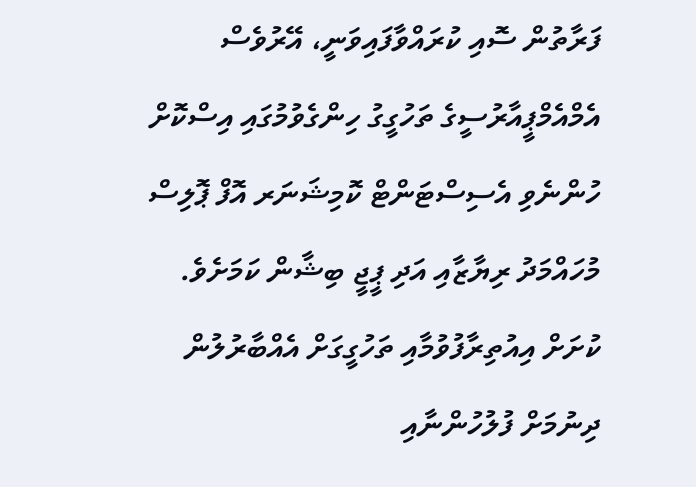ފަރާތުން ސޮއި ކުރައްވާފައިވަނީ، އޭރުވެސް އެމްއެމްޕީއާރުސީގެ ތަހުގީގު ހިންގެވުމުގައި އިސްކޮށް ހުންނެވި އެސިސްޓަންޓް ކޮމިޝަނަރ އޮފް ޕޮލިސް މުހައްމަދު ރިޔާޒާއި އަދި ޕީޖީ ބިޝާން ކަމަށެވެ.
ކުށަށް އިއުތިރާފުވުމާއި ތަހުގީގަށް އެއްބާރުލުން ދިނުމަށް ފުލުހުންނާއި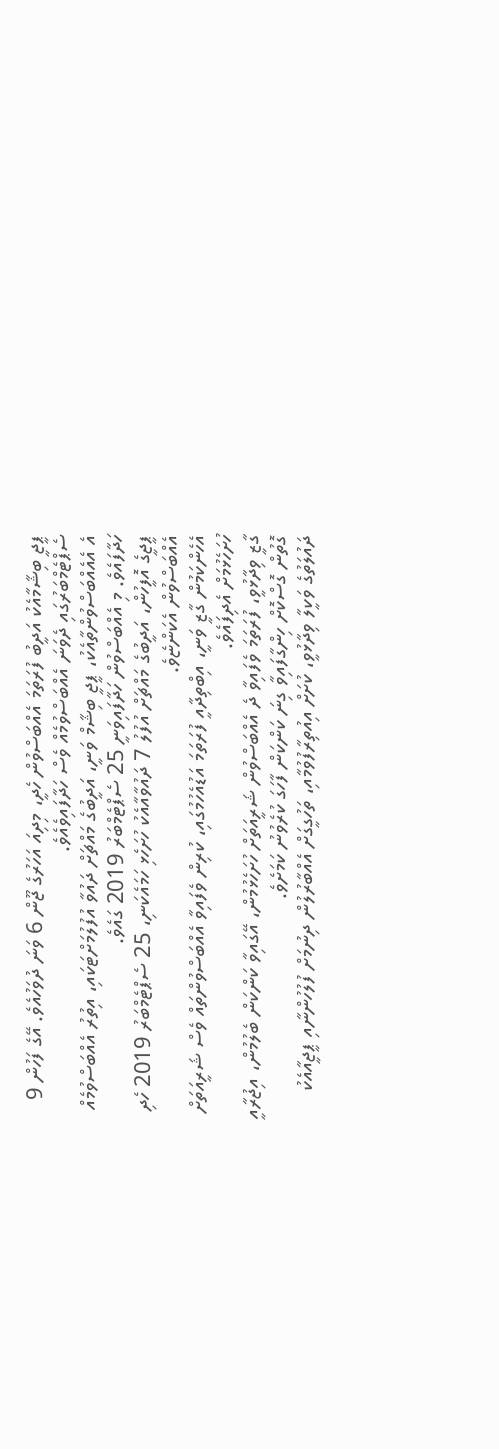ޕީޖީ ބިޝާމާއެކު އަދީބު ފުރަތަމަ އެއްބަސްވުން ހެދީ، މިދިއަ އަހަރުގެ ޖޫން 6 ވަނަ ދުވަހުއެވެ. އޭގެ ފަހުން 9 ސެޕްޓެމްބަރުގައި ދެވަނަ އެއްބަސްވުމެއް ވެސް ހަދާފައިވެއެވެ.
އެ އެއެއްބަސްވުންތާއެކު، ޕީޖީ ބިޝާމް ވަނީ، އަދީބުގެ މައްޗަށް ދައުވާ އުފުލުމަށްޓަކައި، އިތުރު އެއްބަސްވުމެއް ހަދާފައެވެ. މި އެއްބަސްވުން ހަދާފައިވަނީ 25 ސެޕްޓެމްބަރު 2019 ގައެވެ.
ޕީޖީގެ އޮފީހުން، އަދީބުގެ މައްޗަށް އުފުލު 7 ދައުވާއާއެކު ހުށަހެޅި ހަމައެކަނި، 25 ސެޕްޓެމްބަރު 2019 ހެދި އެއްބަސްވުން އެކަންޏެވެ.
އެހެންކަމުން ގާޒީ ވަނީ، އިބްތިދާއީ ފުރަތަމަ އަޑުއެހުމުގައި، ކުރިން ވެފައިވާ އެއްބަސްވުންތައް ވެސް ޝަރީއަތަށް ހުށަހެޅުމަށް އެދިފައެވެ.
ގާޒީ ވިދާޅުވީ، ފުރަތަމަ ވެފައިވާ ދެ އެއްބަސްވުން ޝަރީއަތަށް ހުށަހެޅުމުން، އޭގައިވާ ކަންކަން ބެލުމުން، އިޖުރާއީ ގޮތުން ގޮސްކޮށް ހިންގާފައިވާ ގިނަ ކަންކަން ފާހަގަ ކުރެވުނު ކަމަށެވެ.
ދައުލަތުގެ ވަކީލާ ވިދާޅުވީ، ކުށަށް އިއުތިރާފުވުމާއި، ތަހުގީގަށް އެއްބާރުލުން ދިނުމަށް ފުލުހުންނާއި ޕީޖީއާއެކު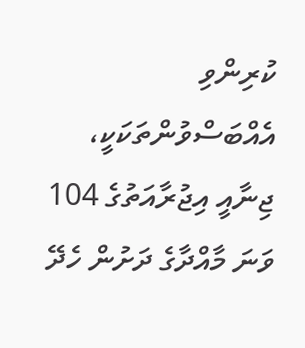ކުރިންވި އެއްބަސްވުންތަކަކީ، ޖިނާއީ އިޖުރާއަތުގެ 104 ވަނަ މާއްދާގެ ދަށުން ހެދޭ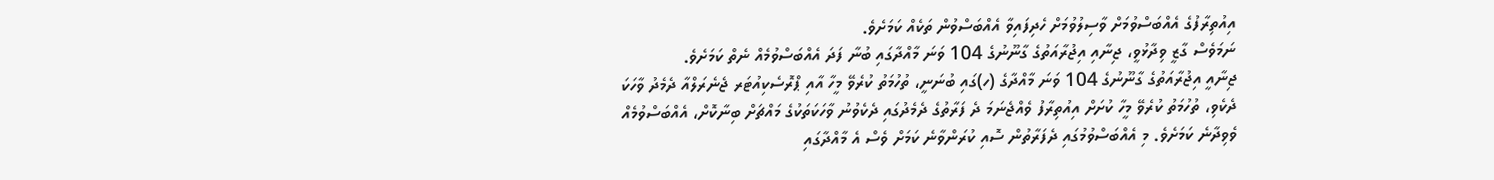އިއުތިރާފުގެ އެއްބަސްވުމަށް ވާސިލުވުމަށް ހެދިފައިވާ އެއްބަސްވުން ތަކެއް ކަމަށެވެ.
ނަމަވެސް ގާޒީ ވިދާޅުވީ، ޖިނާއި އިޖުރާއަތުގެ ގާނޫނުގެ 104 ވަނަ މާއްދާގައި ބުނާ ފަދަ އެއްބަސްވުމެއް ނެތް ކަމަށެވެ.
ޖިނާއީ އިޖުރާއަތުގެ ގާނޫނުގެ 104 ވަނަ މާއްދާގެ (ހ)ގައި ބުނަނީ، ތުހުމަތު ކުރެވޭ މީހާ އާއި ޕްރޮސެކިއުޓަރ ޖެނެރަލްއާ ދެމެދު ވާހަކަ ދެކެވި، ތުހުމަތު ކުރެވޭ މީހާ ކުށަށް އިއުތިރާފު ވެއްޖެނަމަ ދެ ފަރާތުގެ ދެމެދުގައި ދެކެވުނު ވާހަކަތަކުގެ މައްޗަށް ބިނާކޮށް، އެއްބަސްވުމެއް ވެވިދާނެ ކަމަށެވެ. މި އެއްބަސްވުމުގައި ދެފަރާތުން ސޮއި ކުރަންވާނެ ކަމަށް ވެސް އެ މާއްދާގައި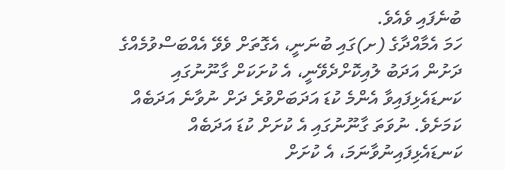ބުނެފައި ވެއެވެ.
ހަމަ އެމާއްދާގެ (ށ)ގައި ބުނަނީ، އެގޮތަށް ވެވޭ އެއްބަސްވުމެއްގެ ދަށުން އަދަބު ލުއިކޮށްދެވޭނީ، އެ ކުށަކަށް ގާނޫނުގައި ކަނޑައެޅިފައިވާ އެންމެ ކުޑަ އަދަބަށްވުރެ ދަށް ނުވާނެ އަދަބެއް ކަމަށެވެ. ނުވަތަ ގާނޫނުގައި އެ ކުށަށް ކުޑަ އަދަބެއް ކަނޑައެޅިފައިނުވާނަމަ، އެ ކުށަށް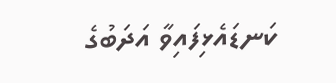ކަނޑައެޅިފައިވާ އަދަބުގެ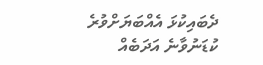ދެބައިކުޅަ އެއްބަޔަށްވުރެ ކުޑަނުވާނެ އަދަބެއް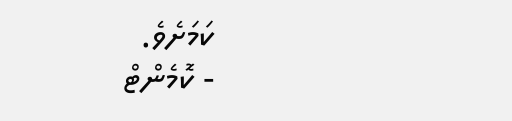ކަމަށެވެ.
- ކޮމެންޓް